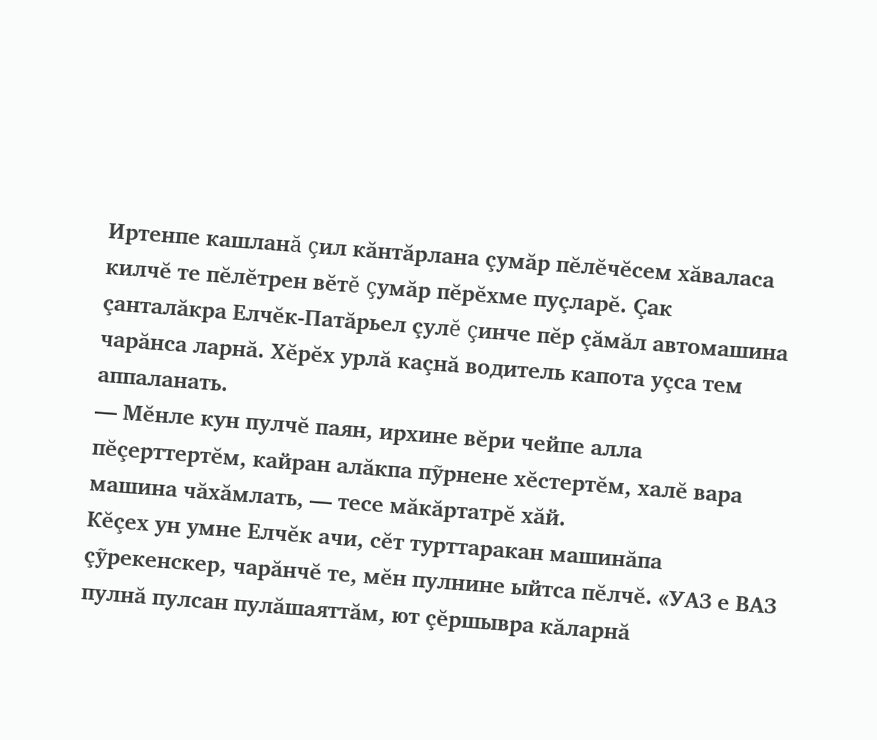Иртенпе кашланă çил кăнтăрлана çумăр пĕлĕчĕсем хăваласа килчĕ те пĕлĕтрен вĕтĕ çумăр пĕрĕхме пуçларĕ. Çак çанталăкра Елчĕк-Патăрьел çулĕ çинче пĕр çăмăл автомашина чарăнса ларнă. Хĕрĕх урлă каçнă водитель капота уçса тем аппаланать.
— Мĕнле кун пулчĕ паян, ирхине вĕри чейпе алла пĕçерттертĕм, кайран алăкпа пỹрнене хĕстертĕм, халĕ вара машина чăхăмлать, — тесе мăкăртатрĕ хăй.
Кĕçех ун умне Елчĕк ачи, сĕт турттаракан машинăпа çỹрекенскер, чарăнчĕ те, мĕн пулнине ыйтса пĕлчĕ. «УАЗ е ВАЗ пулнă пулсан пулăшаяттăм, ют çĕршывра кăларнă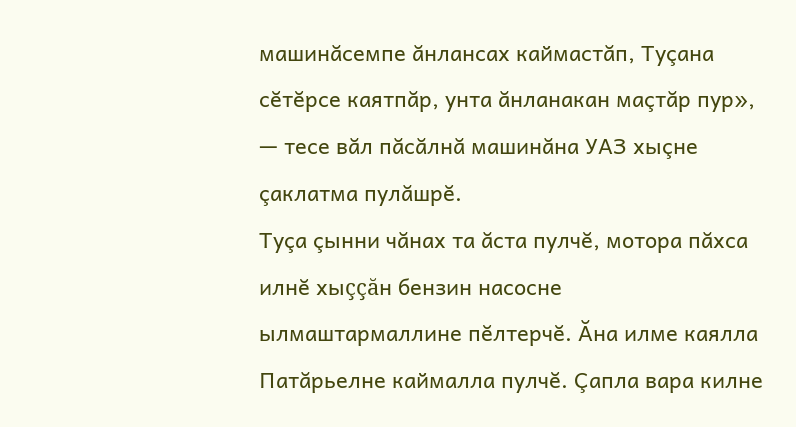машинăсемпе ăнлансах каймастăп, Туçана сĕтĕрсе каятпăр, унта ăнланакан маçтăр пур», — тесе вăл пăсăлнă машинăна УАЗ хыçне çаклатма пулăшрĕ.
Туçа çынни чăнах та ăста пулчĕ, мотора пăхса илнĕ хыççăн бензин насосне ылмаштармаллине пĕлтерчĕ. Ăна илме каялла Патăрьелне каймалла пулчĕ. Çапла вара килне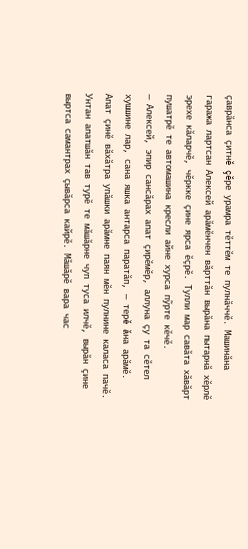çаврăнса çитнĕ çĕре урамра тĕттĕм те пулнăччĕ. Машинăна гаража лартсан Алексей арăмĕнчен вăрттăн вырăна пытарнă хĕрлĕ эрехе кăларчĕ, чĕркке çине ярса ĕçрĕ. Тулли мар савăта хăвăрт пушатрĕ те автомашина кресли айне хурса пỹрте кĕчĕ.
— Алексей, эпир сансăрах апат çирĕмĕр, аллуна çу та сĕтел хушшине лар, сана яшка антарса паратăп, — терĕ ăна арăмĕ.
Апат çинĕ вăхăтра упăшки арăмне паян мĕн пулнине каласа пачĕ. Унтан апатшăн тав турĕ те мăшăрне чуп туса илчĕ, вырăн çине выртса самантрах çывăрса кайрĕ. Мăшăрĕ вара час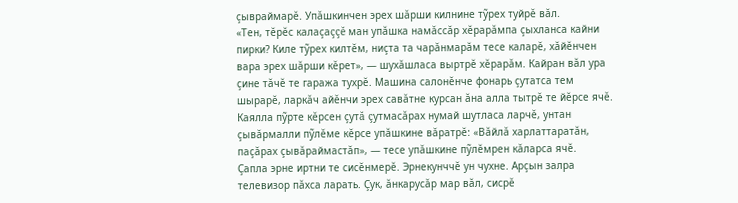çывраймарĕ. Упăшкинчен эрех шăрши килнине тỹрех туйрĕ вăл.
«Тен, тĕрĕс калаçаççĕ ман упăшка намăссăр хĕрарăмпа çыхланса кайни пирки? Киле тỹрех килтĕм, ниçта та чарăнмарăм тесе каларĕ, хăйĕнчен вара эрех шăрши кĕрет», — шухăшласа выртрĕ хĕрарăм. Кайран вăл ура çине тăчĕ те гаража тухрĕ. Машина салонĕнче фонарь çутатса тем шырарĕ, ларкăч айĕнчи эрех савăтне курсан ăна алла тытрĕ те йĕрсе ячĕ. Каялла пỹрте кĕрсен çутă çутмасăрах нумай шутласа ларчĕ, унтан çывăрмалли пỹлĕме кĕрсе упăшкине вăратрĕ: «Вăйлă харлаттаратăн, паçăрах çывăраймастăп», — тесе упăшкине пỹлĕмрен кăларса ячĕ.
Çапла эрне иртни те сисĕнмерĕ. Эрнекунччĕ ун чухне. Арçын залра телевизор пăхса ларать. Çук, ăнкарусăр мар вăл, сисрĕ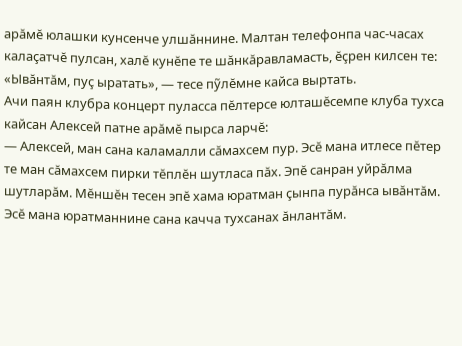арăмĕ юлашки кунсенче улшăннине. Малтан телефонпа час-часах калаçатчĕ пулсан, халĕ кунĕпе те шăнкăравламасть, ĕçрен килсен те: «Ывăнтăм, пуç ыратать», — тесе пỹлĕмне кайса выртать.
Ачи паян клубра концерт пуласса пĕлтерсе юлташĕсемпе клуба тухса кайсан Алексей патне арăмĕ пырса ларчĕ:
— Алексей, ман сана каламалли сăмахсем пур. Эсĕ мана итлесе пĕтер те ман сăмахсем пирки тĕплĕн шутласа пăх. Эпĕ санран уйрăлма шутларăм. Мĕншĕн тесен эпĕ хама юратман çынпа пурăнса ывăнтăм. Эсĕ мана юратманнине сана качча тухсанах ăнлантăм.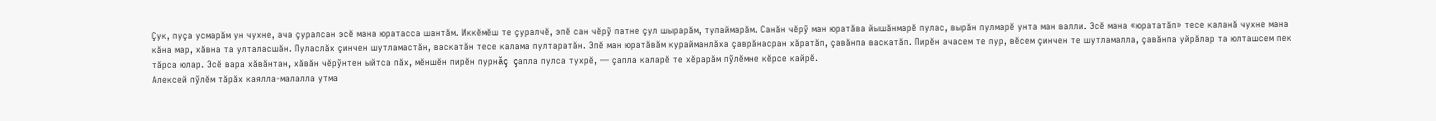Çук, пуçа усмарăм ун чухне, ача çуралсан эсĕ мана юратасса шантăм. Иккĕмĕш те çуралчĕ, эпĕ сан чĕрỹ патне çул шырарăм, тупаймарăм. Санăн чĕрỹ ман юратăва йышăнмарĕ пулас, вырăн пулмарĕ унта ман валли. Эсĕ мана «юрататăп» тесе каланă чухне мана кăна мар, хăвна та улталасшăн. Пуласлăх çинчен шутламастăн, васкатăн тесе калама пултаратăн. Эпĕ ман юратăвăм курайманлăха çаврăнасран хăратăп, çавăнпа васкатăп. Пирĕн ачасем те пур, вĕсем çинчен те шутламалла, çавăнпа уйрăлар та юлташсем пек тăрса юлар. Эсĕ вара хăвăнтан, хăвăн чĕрỹнтен ыйтса пăх, мĕншĕн пирĕн пурнăç çапла пулса тухрĕ, — çапла каларĕ те хĕрарăм пỹлĕмне кĕрсе кайрĕ.
Алексей пỹлĕм тăрăх каялла-малалла утма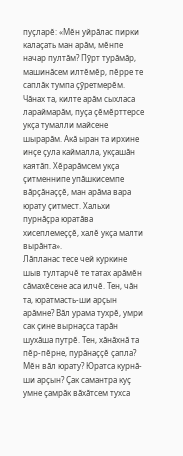пуçларĕ: «Мĕн уйрăлас пирки калаçать ман арăм, мĕнпе начар пултăм? Пỹрт турăмăр, машинăсем илтĕмĕр, пĕрре те саплăк тумпа çỹретмерĕм. Чăнах та, килте арăм сыхласа лараймарăм, пуçа çĕмĕрттерсе укçа тумалли майсене шырарăм. Акă ыран та ирхине инçе çула каймалла, укçашăн каятăп. Хĕрарăмсем укçа çитменнипе упăшкисемпе вăрçăнаççĕ, ман арăма вара юрату çитмест. Хальхи пурнăçра юратăва хисеплемеççĕ, халĕ укçа малти вырăнта».
Лăпланас тесе чей куркине шыв тултарчĕ те татах арăмĕн сăмахĕсене аса илчĕ. Тен, чăн та, юратмасть-ши арçын арăмне? Вăл урама тухрĕ, умри сак çине вырнаçса тарăн шухăша путрĕ. Тен, хăнăхнă та пĕр-пĕрне, пурăнаççĕ çапла? Мĕн вăл юрату? Юратса курнă-ши арçын? Çак самантра куç умне çамрăк вăхăтсем тухса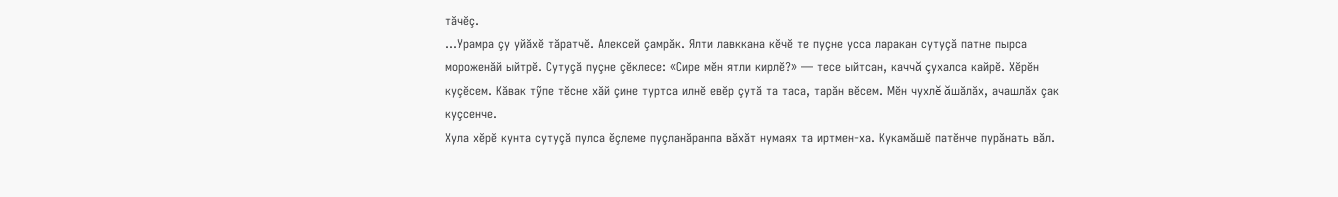тăчĕç.
…Урамра çу уйăхĕ тăратчĕ. Алексей çамрăк. Ялти лавккана кĕчĕ те пуçне усса ларакан сутуçă патне пырса мороженăй ыйтрĕ. Сутуçă пуçне çĕклесе: «Сире мĕн ятли кирлĕ?» — тесе ыйтсан, каччă çухалса кайрĕ. Хĕрĕн куçĕсем. Кăвак тỹпе тĕсне хăй çине туртса илнĕ евĕр çутă та таса, тарăн вĕсем. Мĕн чухлĕ ăшăлăх, ачашлăх çак куçсенче.
Хула хĕрĕ кунта сутуçă пулса ĕçлеме пуçланăранпа вăхăт нумаях та иртмен-ха. Кукамăшĕ патĕнче пурăнать вăл.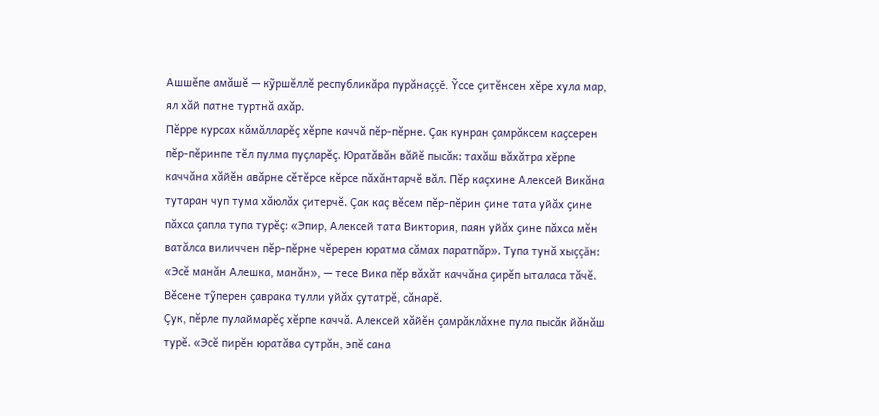Ашшĕпе амăшĕ — кỹршĕллĕ республикăра пурăнаççĕ. Ỹссе çитĕнсен хĕре хула мар, ял хăй патне туртнă ахăр.
Пĕрре курсах кăмăлларĕç хĕрпе каччă пĕр-пĕрне. Çак кунран çамрăксем каçсерен пĕр-пĕринпе тĕл пулма пуçларĕç. Юратăвăн вăйĕ пысăк: тахăш вăхăтра хĕрпе каччăна хăйĕн авăрне сĕтĕрсе кĕрсе пăхăнтарчĕ вăл. Пĕр каçхине Алексей Викăна тутаран чуп тума хăюлăх çитерчĕ. Çак каç вĕсем пĕр-пĕрин çине тата уйăх çине пăхса çапла тупа турĕç: «Эпир, Алексей тата Виктория, паян уйăх çине пăхса мĕн ватăлса виличчен пĕр-пĕрне чĕререн юратма сăмах паратпăр». Тупа тунă хыççăн: «Эсĕ манăн Алешка, манăн», — тесе Вика пĕр вăхăт каччăна çирĕп ыталаса тăчĕ. Вĕсене тỹперен çаврака тулли уйăх çутатрĕ, сăнарĕ.
Çук, пĕрле пулаймарĕç хĕрпе каччă. Алексей хăйĕн çамрăклăхне пула пысăк йăнăш турĕ. «Эсĕ пирĕн юратăва сутрăн, эпĕ сана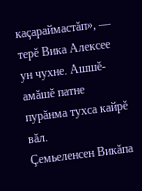каçараймастăп», — терĕ Вика Алексее ун чухне. Ашшĕ-амăшĕ патне пурăнма тухса кайрĕ вăл.
Çемьеленсен Викăпа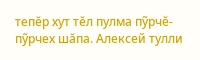тепĕр хут тĕл пулма пỹрчĕ-пỹрчех шăпа. Алексей тулли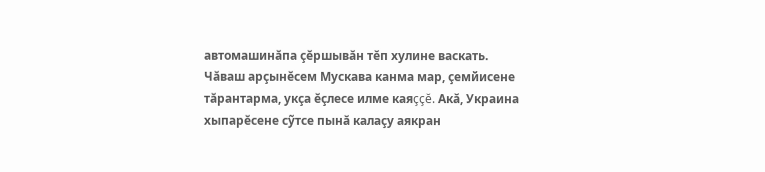автомашинăпа çĕршывăн тĕп хулине васкать. Чăваш арçынĕсем Мускава канма мар, çемйисене тăрантарма, укçа ĕçлесе илме каяççĕ. Акă, Украина хыпарĕсене сỹтсе пынă калаçу аякран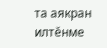та аякран илтĕнме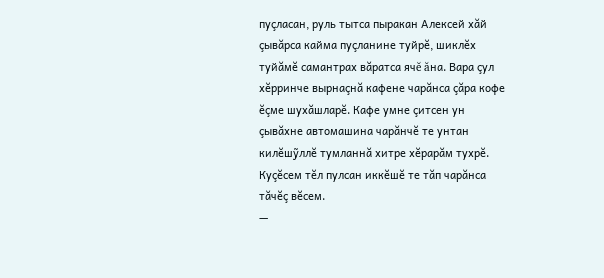пуçласан, руль тытса пыракан Алексей хăй çывăрса кайма пуçланине туйрĕ, шиклĕх туйăмĕ самантрах вăратса ячĕ ăна. Вара çул хĕрринче вырнаçнă кафене чарăнса çăра кофе ĕçме шухăшларĕ. Кафе умне çитсен ун çывăхне автомашина чарăнчĕ те унтан килĕшỹллĕ тумланнă хитре хĕрарăм тухрĕ. Куçĕсем тĕл пулсан иккĕшĕ те тăп чарăнса тăчĕç вĕсем.
—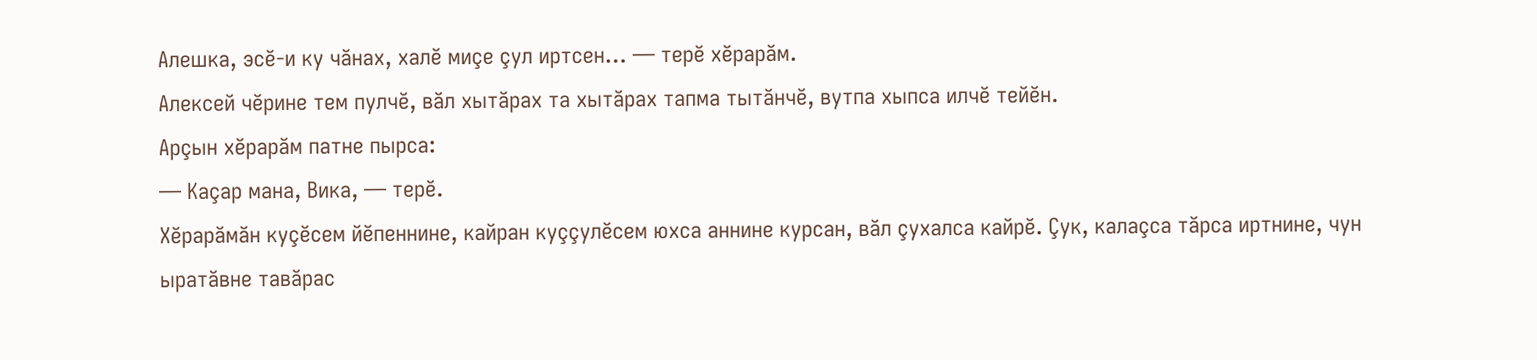Алешка, эсĕ-и ку чăнах, халĕ миçе çул иртсен… — терĕ хĕрарăм.
Алексей чĕрине тем пулчĕ, вăл хытăрах та хытăрах тапма тытăнчĕ, вутпа хыпса илчĕ тейĕн.
Арçын хĕрарăм патне пырса:
— Каçар мана, Вика, — терĕ.
Хĕрарăмăн куçĕсем йĕпеннине, кайран куççулĕсем юхса аннине курсан, вăл çухалса кайрĕ. Çук, калаçса тăрса иртнине, чун ыратăвне тавăрас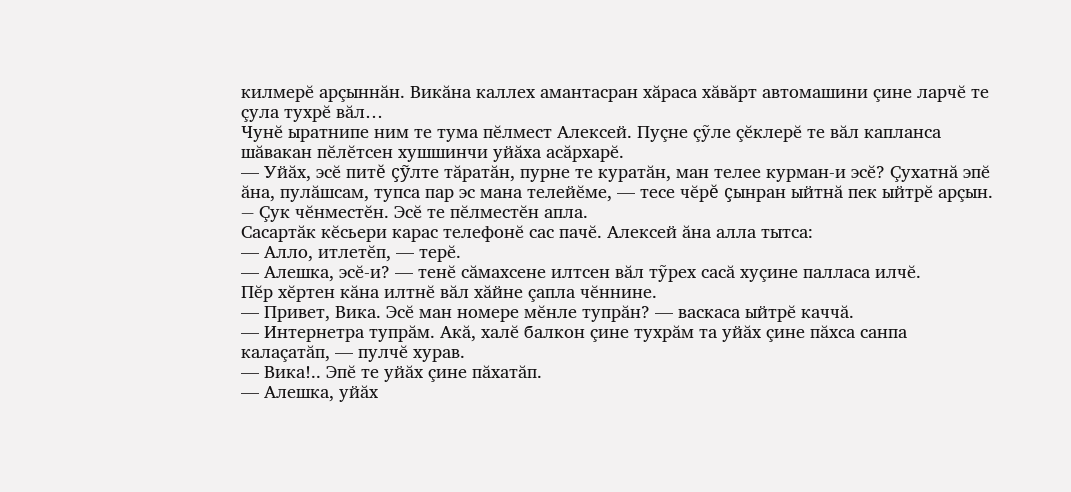килмерĕ арçыннăн. Викăна каллех амантасран хăраса хăвăрт автомашини çине ларчĕ те çула тухрĕ вăл…
Чунĕ ыратнипе ним те тума пĕлмест Алексей. Пуçне çỹле çĕклерĕ те вăл капланса шăвакан пĕлĕтсен хушшинчи уйăха асăрхарĕ.
— Уйăх, эсĕ питĕ çỹлте тăратăн, пурне те куратăн, ман телее курман-и эсĕ? Çухатнă эпĕ ăна, пулăшсам, тупса пар эс мана телейĕме, — тесе чĕрĕ çынран ыйтнă пек ыйтрĕ арçын. — Çук чĕнместĕн. Эсĕ те пĕлместĕн апла.
Сасартăк кĕсьери карас телефонĕ сас пачĕ. Алексей ăна алла тытса:
— Алло, итлетĕп, — терĕ.
— Алешка, эсĕ-и? — тенĕ сăмахсене илтсен вăл тỹрех сасă хуçине палласа илчĕ.
Пĕр хĕртен кăна илтнĕ вăл хăйне çапла чĕннине.
— Привет, Вика. Эсĕ ман номере мĕнле тупрăн? — васкаса ыйтрĕ каччă.
— Интернетра тупрăм. Акă, халĕ балкон çине тухрăм та уйăх çине пăхса санпа калаçатăп, — пулчĕ хурав.
— Вика!.. Эпĕ те уйăх çине пăхатăп.
— Алешка, уйăх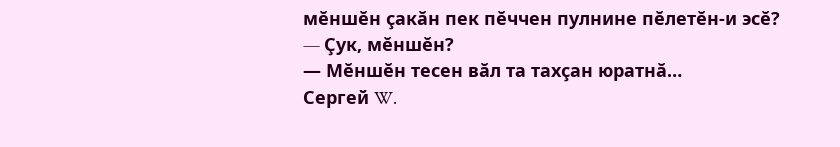мĕншĕн çакăн пек пĕччен пулнине пĕлетĕн-и эсĕ?
— Çук, мĕншĕн?
— Мĕншĕн тесен вăл та тахçан юратнă…
Сергей W.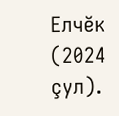Елчĕк (2024 çул).